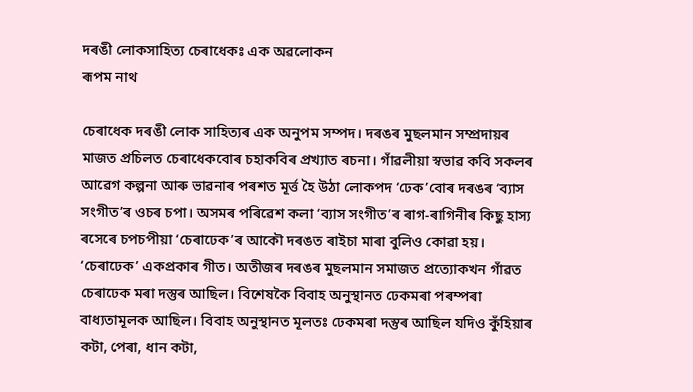দৰঙী লোকসাহিত্য চেৰাধেকঃ এক অৱলোকন
ৰূপম নাথ

চেৰাধেক দৰঙী লোক সাহিত্যৰ এক অনুপম সম্পদ। দৰঙৰ মুছলমান সম্প্ৰদায়ৰ মাজত প্ৰচিলত চেৰাধেকবোৰ চহাকবিৰ প্ৰখ্যাত ৰচনা। গাঁৱলীয়া স্বভাৱ কবি সকলৰ আৱেগ কল্পনা আৰু ভাৱনাৰ পৰশত মূৰ্ত্ত হৈ উঠা লোকপদ ‘ঢেক’বোৰ দৰঙৰ ‘ব্যাস সংগীত’ৰ ওচৰ চপা। অসমৰ পৰিৱেশ কলা ‘ব্যাস সংগীত’ৰ ৰাগ-ৰাগিনীৰ কিছু হাস্য ৰসেৰে চপচপীয়া ‘চেৰাঢেক’ৰ আকৌ দৰঙত ৰাইচা মাৰা বুলিও কোৱা হয়।
‘চেৰাঢেক’ একপ্ৰকাৰ গীত। অতীজৰ দৰঙৰ মুছলমান সমাজত প্ৰত্যোকখন গাঁৱত চেৰাঢেক মৰা দস্তুৰ আছিল। বিশেষকৈ বিবাহ অনুস্থানত ঢেকমৰা পৰম্পৰা বাধ্যতামূলক আছিল। বিবাহ অনুস্থানত মূলতঃ ঢেকমৰা দস্তুৰ আছিল যদিও কুঁহিয়াৰ কটা, পেৰা, ধান কটা,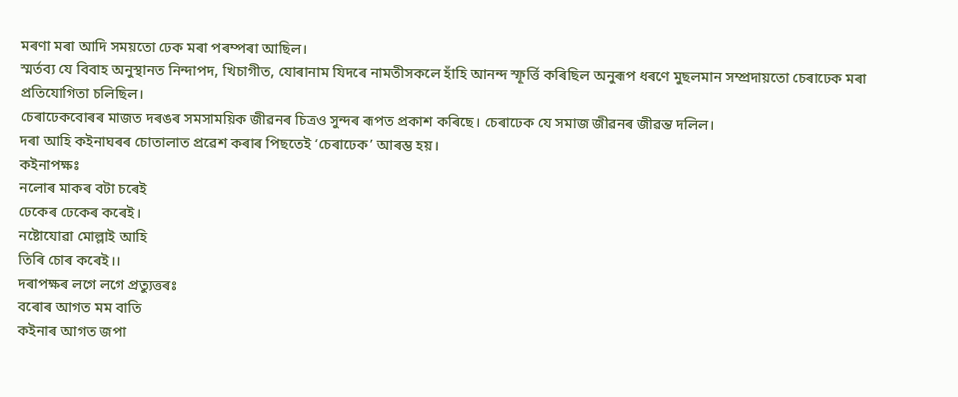মৰণা মৰা আদি সময়তো ঢেক মৰা পৰম্পৰা আছিল।
স্মৰ্তব্য যে বিবাহ অনুস্থানত নিন্দাপদ, খিচাগীত, যোৰানাম যিদৰে নামতীসকলে হাঁহি আনন্দ স্ফূৰ্ত্তি কৰিছিল অনুৰূপ ধৰণে মুছলমান সম্প্ৰদায়তো চেৰাঢেক মৰা প্ৰতিযোগিতা চলিছিল।
চেৰাঢেকবোৰৰ মাজত দৰঙৰ সমসাময়িক জীৱনৰ চিত্ৰও সুন্দৰ ৰূপত প্ৰকাশ কৰিছে। চেৰাঢেক যে সমাজ জীৱনৰ জীৱন্ত দলিল।
দৰা আহি কইনাঘৰৰ চোতালাত প্ৰৱেশ কৰাৰ পিছতেই ‘চেৰাঢেক’ আৰম্ভ হয়।
কইনাপক্ষঃ
নলোৰ মাকৰ বটা চৰেই
ঢেকেৰ ঢেকেৰ কৰেই।
নষ্টোযোৱা মোল্লাই আহি
তিৰি চোৰ কৰেই।।
দৰাপক্ষৰ লগে লগে প্ৰত্যুত্তৰঃ
বৰোৰ আগত মম বাতি
কইনাৰ আগত জপা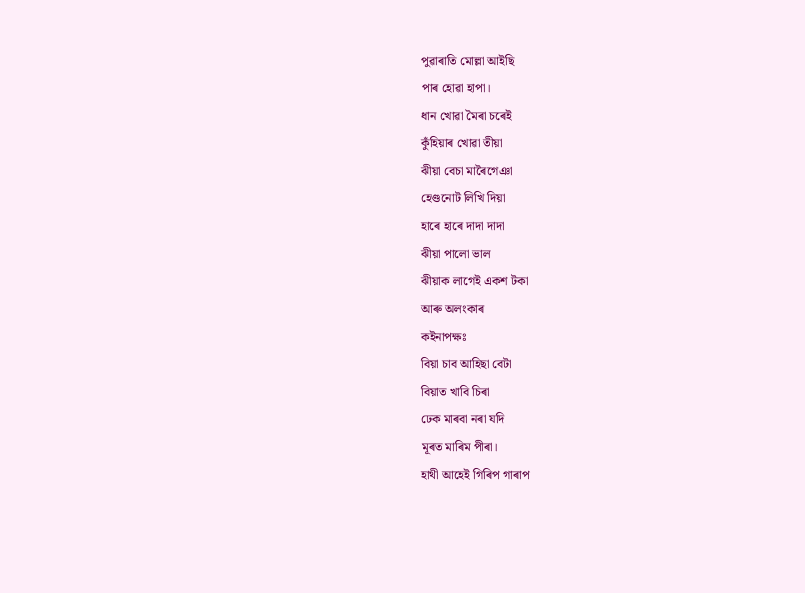পুৱাৰাতি মোল্লা আইছি
পাৰ হোৱা হাপা।
ধান খোৱা মৈৰা চৰেই
কুঁহিয়াৰ খোৱা তীয়া
ঝীয়া বেচা মাৰৈগেঞা
হেণ্ডনোট লিখি দিয়া
হাৰে হাৰে দাদা দাদা
ঝীয়া পালো ভাল
ঝীয়াক লাগেই একশ টকা
আৰু অলংকাৰ
কইনাপক্ষঃ
বিয়া চাব আহিছা বেটা
বিয়াত খাবি চিৰা
ঢেক মাৰবা নৰা যদি
মূৰত মাৰিম পীৰা।
হাথী আহেই গিৰিপ গাৰাপ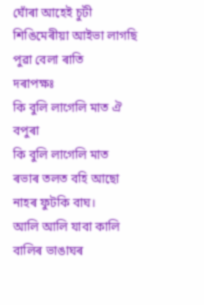ঘোঁৰা আহেই চুটী
শিঙিমেৰীয়া আইভা লাগছি
পুৱা বেলা ৰাতি
দৰাপক্ষঃ
কি বুলি লাগেলি মাত ঐ বপুৰা
কি বুলি লাগেলি মাত
ৰভাৰ তলত বহি আছো
নাহৰ ফুটকি বাঘ।
আলি আলি যাবা কালি
বালিৰ ভাঙাঘৰ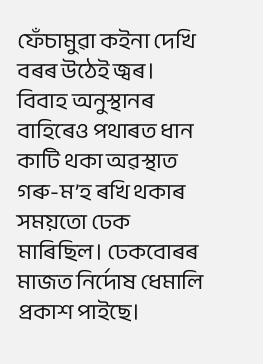ফেঁচামুৱা কইনা দেখি
বৰৰ উঠেই জ্বৰ।
বিবাহ অনুস্থানৰ বাহিৰেও পথাৰত ধান কাটি থকা অৱস্থাত গৰু-ম’হ ৰখি থকাৰ সময়তো ঢেক মাৰিছিল। ঢেকবোৰৰ মাজত নিৰ্দোষ ধেমালি প্ৰকাশ পাইছে।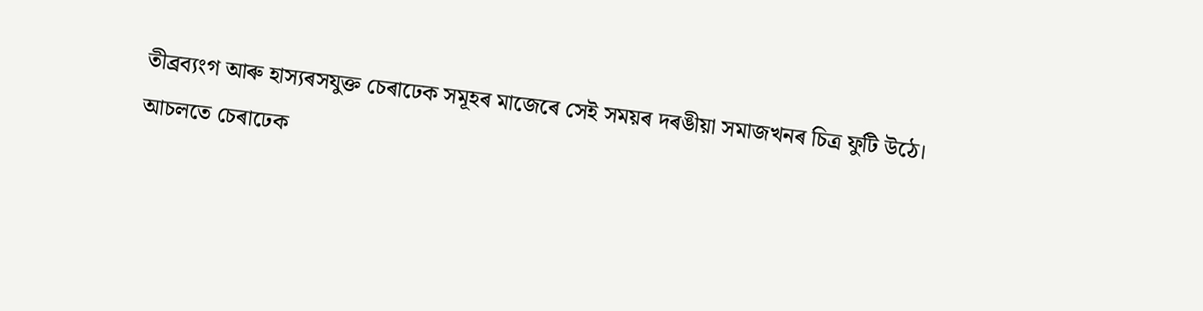তীব্ৰব্যংগ আৰু হাস্যৰসযুক্ত চেৰাঢেক সমূহৰ মাজেৰে সেই সময়ৰ দৰঙীয়া সমাজখনৰ চিত্ৰ ফুটি উঠে।
আচলতে চেৰাঢেক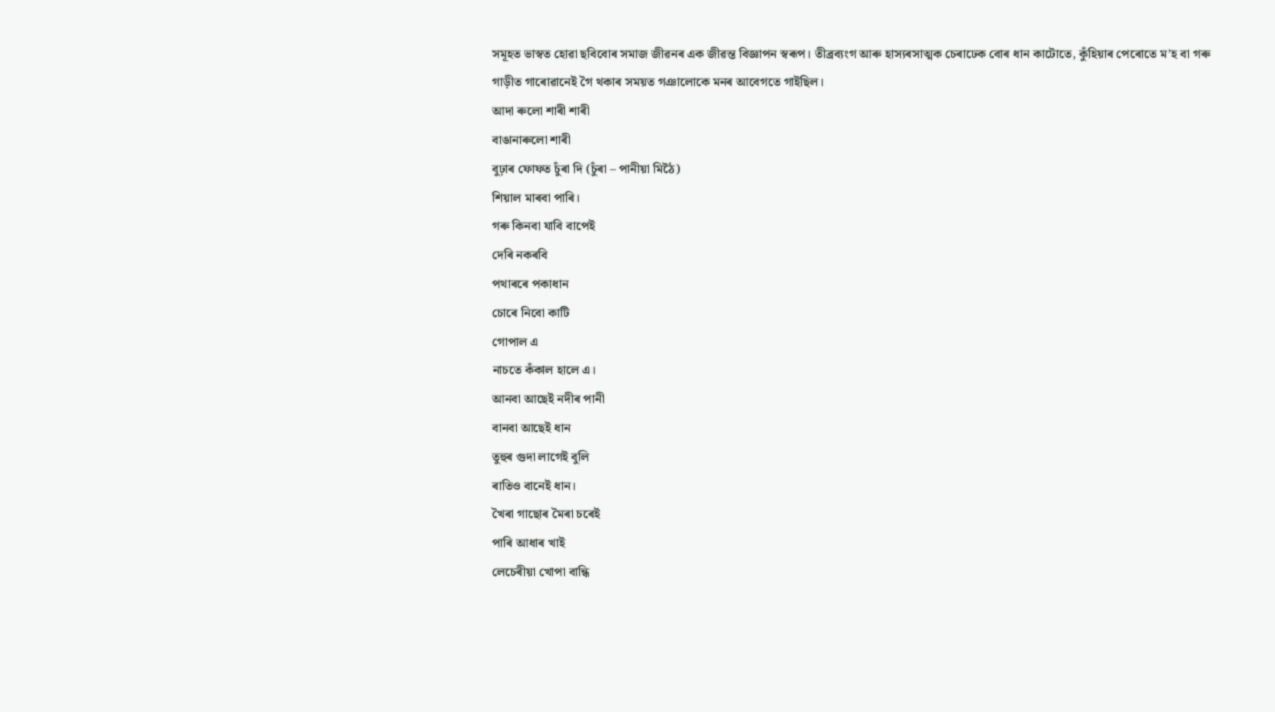সমূহত ভাস্বত হোৱা ছবিবোৰ সমাজ জীৱনৰ এক জীৱন্ত বিজ্ঞাপন স্বৰূপ। তীব্ৰব্যংগ আৰু হাস্যৰসাত্মক চেৰাঢেক বোৰ ধান কাটোতে, কুঁহিয়াৰ পেৰোতে ম’হ বা গৰু গাড়ীত গাৰোৱানেই গৈ থকাৰ সময়ত গঞালোকে মনৰ আবেগতে গাইছিল।
আদা ৰুলো শাৰী শাৰী
বাঙানাৰুলো শাৰী
বুঢ়াৰ ফোফত চুঁৰা দি (চুঁৰা – পানীয়া মিঠৈ)
শিয়াল মাৰবা পাৰি।
গৰু কিনবা যাবি বাপেই
দেৰি নকৰবি
পথাৰৰে পকাধান
চোৰে নিবো কাটি
গোপাল এ
নাচতে কঁকাল হালে এ।
আনবা আছেই নদীৰ পানী
বানবা আছেই ধান
তুহুৰ গুদা লাগেই বুলি
ৰাতিও বানেই ধান।
খৈৰা গাছোৰ মৈৰা চৰেই
পাৰি আধাৰ খাই
লেচেৰীয়া খোপা বান্ধি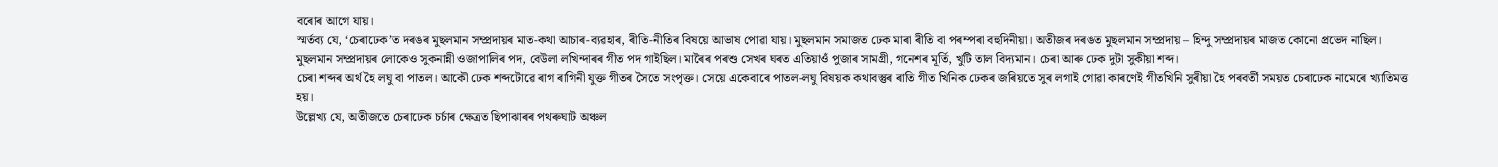বৰোৰ আগে যায়।
স্মৰ্তব্য যে, ‘চেৰাঢেক’ত দৰঙৰ মুছলমান সম্প্ৰদায়ৰ মাত-কথা আচাৰ-ব্যৱহাৰ, ৰীতি-নীতিৰ বিষয়ে আভাষ পোৱা যায়। মুছলমান সমাজত ঢেক মাৰা ৰীতি বা পৰম্পৰা বহুদিনীয়া। অতীজৰ দৰঙত মুছলমান সম্প্ৰদায় – হিন্দু সম্প্ৰদায়ৰ মাজত কোনো প্ৰভেদ নাছিল।
মুছলমান সম্প্ৰদায়ৰ লোকেও সুকনান্নী ওজাপালিৰ পদ, বেউলা লখিন্দাৰৰ গীত পদ গাইছিল। মাৰৈৰ পৰশু সেখৰ ঘৰত এতিয়াওঁ পুজাৰ সামগ্ৰী, গনেশৰ মূৰ্তি, খুটি তাল বিদ্যমান। চেৰা আৰু ঢেক দুটা সুকীয়া শব্দ।
চেৰা শব্দৰ অৰ্থ হৈ লঘু বা পাতল। আকৌ ঢেক শব্দটোৱে ৰাগ ৰাগিনী যুক্ত গীতৰ সৈতে সংপৃক্ত। সেয়ে একেবাৰে পাতল-লঘু বিষয়ক কথাবস্তুৰ ৰাতি গীত খিনিক ঢেকৰ জৰিয়তে সুৰ লগাই গোৱা কাৰণেই গীতখিনি সুৰীয়া হৈ পৰবৰ্তী সময়ত চেৰাঢেক নামেৰে খ্যাতিমত্ত হয়।
উল্লেখ্য যে, অতীজতে চেৰাঢেক চৰ্চাৰ ক্ষেত্ৰত ছিপাঝাৰৰ পথৰুঘাট অঞ্চল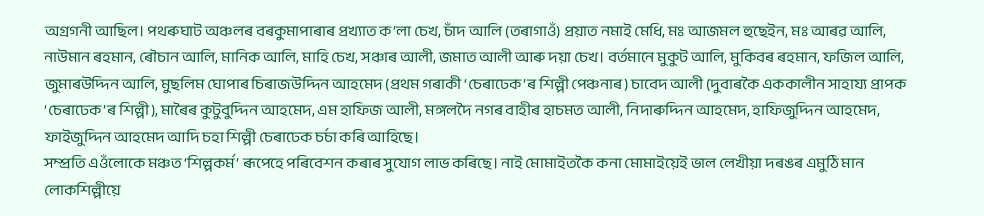অগ্ৰগনী আছিল। পথৰুঘাট অঞ্চলৰ বৰকুমাপাৰাৰ প্ৰখ্যাত ক’লা চেখ, চাঁদ আলি (তৰাগাওঁ) প্ৰয়াত নমাই মেধি, মঃ আজমল হুছেইন, মঃ আৰৱ আলি, নাউমান ৰহমান, ৰৌচান আলি, মানিক আলি, মাহি চেখ, সঞ্চাৰ আলী, জমাত আলী আৰু দয়া চেখ। বৰ্তমানে মুকুট আলি, মুকিবৰ ৰহমান, ফজিল আলি, জুমাৰউদ্দিন আলি, মুছলিম ঘোপাৰ চিৰাজউদ্দিন আহমেদ (প্ৰথম গৰাকী ‘চেৰাঢেক’ৰ শিল্পী পেঞ্চনাৰ) চাবেদ আলী (দুবাৰকৈ এককালীন সাহায্য প্ৰাপক ‘চেৰাঢেক’ৰ শিল্পী), মাৰৈৰ কুটুবুদ্দিন আহমেদ, এম হাফিজ আলী, মঙ্গলদৈ নগৰ বাহীৰ হাচমত আলী, নিদাৰুদ্দিন আহমেদ, হাফিজুদ্দিন আহমেদ, ফাইজুদ্দিন আহমেদ আদি চহা শিল্পী চেৰাঢেক চৰ্চা কৰি আহিছে।
সম্প্ৰতি এওঁলোকে মঞ্চত ‘শিল্পকৰ্ম’ ৰূপেহে পৰিবেশন কৰাৰ সুযোগ লাভ কৰিছে। নাই মোমাইতকৈ কনা মোমাইয়েই ভাল লেখীয়া দৰঙৰ এমুঠি মান লোকশিল্পীয়ে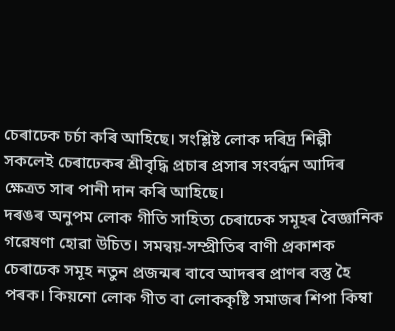চেৰাঢেক চৰ্চা কৰি আহিছে। সংশ্লিষ্ট লোক দৰিদ্ৰ শিল্পী সকলেই চেৰাঢেকৰ শ্ৰীবৃদ্ধি প্ৰচাৰ প্ৰসাৰ সংবৰ্দ্ধন আদিৰ ক্ষেত্ৰত সাৰ পানী দান কৰি আহিছে।
দৰঙৰ অনুপম লোক গীতি সাহিত্য চেৰাঢেক সমূহৰ বৈজ্ঞানিক গৱেষণা হোৱা উচিত। সমন্বয়-সম্প্ৰীতিৰ বাণী প্ৰকাশক চেৰাঢেক সমূহ নতুন প্ৰজন্মৰ বাবে আদৰৰ প্ৰাণৰ বস্তু হৈ পৰক। কিয়নো লোক গীত বা লোককৃষ্টি সমাজৰ শিপা কিম্বা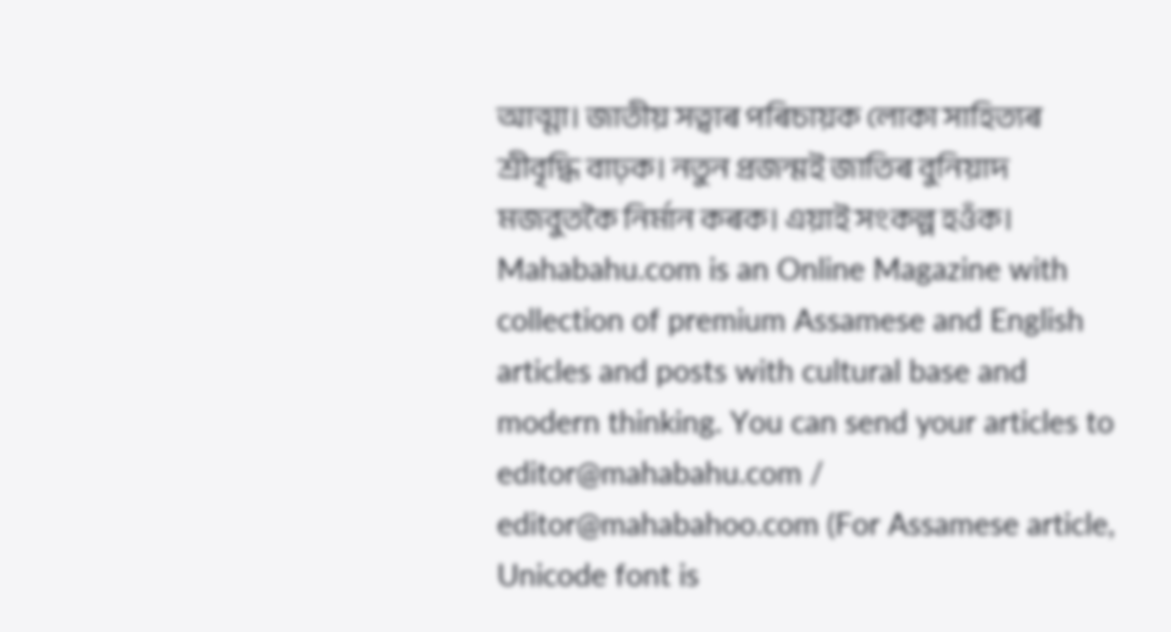আত্মা। জাতীয় সত্বাৰ পৰিচায়ক লোকা সাহিত্যৰ শ্ৰীবৃদ্ধি বাঢ়ক। নতুন প্ৰজন্মই জাতিৰ বুনিয়াদ মজবুতকৈ নিৰ্মান কৰক। এয়াই সংকল্প হওঁক।
Mahabahu.com is an Online Magazine with collection of premium Assamese and English articles and posts with cultural base and modern thinking. You can send your articles to editor@mahabahu.com / editor@mahabahoo.com (For Assamese article, Unicode font is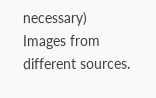necessary) Images from different sources.